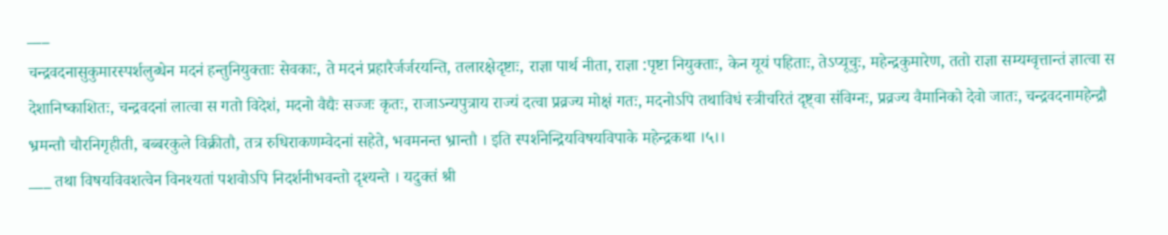___
चन्द्रवदनासुकुमारस्पर्शलुब्धेन मदनं हन्तुनियुक्ताः सेवकाः, ते मदनं प्रहारैर्जर्जरयन्ति, तलारक्षेदृष्टाः, राज्ञा पार्थ नीता, राज्ञा :पृष्टा नियुक्ताः, केन यूयं पहिताः, तेऽप्यूचुः, महेन्द्रकुमारेण, ततो राज्ञा सम्यग्वृत्तान्तं ज्ञात्वा स देशानिष्काशितः, चन्द्रवदनां लात्वा स गतो विदेशं, मदनो वैद्यैः सज्जः कृतः, राजाऽन्यपुत्राय राज्यं दत्वा प्रव्रज्य मोक्षं गतः, मदनोऽपि तथाविधं स्त्रीचरितं दृष्ट्वा संविग्नः, प्रव्रज्य वैमानिको देवो जातः, चन्द्रवदनामहेन्द्रौ भ्रमन्तौ चौरनिगृहीती, बब्बरकुले विक्रीतौ, तत्र रुधिराकणम्वेदनां सहेते, भवमनन्त भ्रान्तौ । इति स्पर्शनेन्द्रियविषयविपाके महेन्द्रकथा ।५।।
___ तथा विषयविवशत्वेन विनश्यतां पशवोऽपि निदर्शनीभवन्तो दृश्यन्ते । यदुक्तं श्री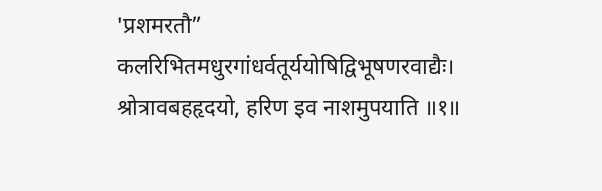'प्रशमरतौ” कलरिभितमधुरगांधर्वतूर्ययोषिद्विभूषणरवाद्यैः। श्रोत्रावबहहृदयो, हरिण इव नाशमुपयाति ॥१॥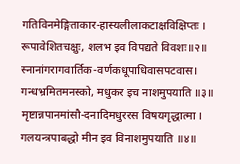गतिविनमेङ्गिताकार-हास्यलीलाकटाक्षविक्षिप्तः । रूपावेशितचक्षुः, शलभ इव विपद्यते विवशः॥२॥ स्नानांगरागवार्तिक-वर्णकधूपाधिवासपटवास। गन्धभ्रमितमनस्को, मधुकर इच नाशमुपयाति ॥३॥ मृष्टान्नपानमांसौ-दनादिमधुररस विषयगृद्धात्मा । गलयन्त्रपाबद्धो मीन इव विनाशमुपयाति ॥४॥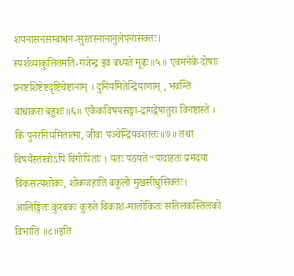शयनासनसम्बाधन-सुरतस्नानानुलेपनासक्तः। स्पर्शव्याकुलितमति-गजेन्द्र इव बध्यते मूढः॥५॥ एवमनेके दोषाः प्रनष्टशिष्टेष्टदृष्टिचेष्टानाम् । दुनियमितेन्द्रियाणाम् , भवन्ति बाधाकरा बहुशः॥६॥ एकैकविषयसङ्गा-द्रागद्वेषातुरा विनष्टास्ते । किं पुनरनियमितात्मा, जीवः पञ्चेन्द्रियवशात्तः॥७॥ तथा विषयैस्तरवोऽपि विगोपिताः । यतः पठयते“पादाहतः प्रमदया विकसत्यशोकः, शोकजहाति बकुलो मुखसीधुसिक्तः। आलिङ्गितः कुरबकः कुरुते विकाश-मालोकितः सतिलकस्तिलको विभाति ॥८॥इति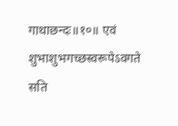गाथाछन्दः॥१०॥ एवं शुभाशुभगच्छस्वरूपेऽवगते सति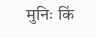मुनिः किं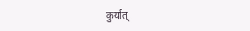कुर्यात्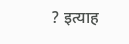? इत्याह